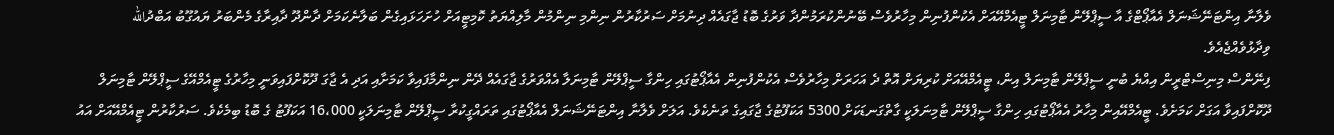ވެލާނާ އިންޓަނޭޝަނަލް އެއާޕޯޓްގެ އާ ސީޕްލޭން ޓާމިނަލް ޓީއެމްއޭއަށް އެކުންފުނިން މިހާރުވެސް ބޭނުންކުރަމުންދާ ވަރުގެ ބޮޑު ޖާގައެއް ދިނުމަށް ސަރުކާރުން ނިންމި ނިންމުން މާލިއްޔަތު ކޮމިޓީއަށް ހުށަހަޅައިގެން ބަލާނެކަމަށް ދާންދޫ ދާއިރާގެ މެންބަރު ޔައުގޫބު އަބްދުالله ވިދާޅުވެއްޖެއެވެ.
ފިނޭންސް މިނިސްޓްރީން އިއްޔެ ބުނީ ސީޕްލޭން ޓާމިނަލް އިން، ޓީއެމްއޭއަށް ކުރިޔަށް އޮތް ދެ އަހަރަށް މިހާރުވެސް އެކުންފުނިން އެއާޕޯޓުގައި ހިންގާ ސީޕްލޭން ޓާމިނަލާ އެއްވަރުގެ ޖާގައެއް ދޭން ނިންމާފައިވާ ކަމަށާއި އަދި އެ ޖާގަ ދޫކޮށްފައިވަނީ މިހާރުގެ ޓީއެމްއޭގެ ސީޕްލޭން ޓާމިނަލް ދޫކޮށްފައިވާ އަގަށް ކަމަށެވެ. ޓީއެމްއޭއިން މިހާރު އެއާޕޯޓުގައި ހިންގާ ސީޕްލޭން ޓާމިނަލަކީ ގާތްގަނޑަކަށް 5300 އަކަފޫޓުގެ ޖާގައިގެ ތަނެކެވެ. އަލަށް ވެލާނާ އިންޓަނޭޝަނަލް އެއާޕޯޓުގައި ތަރައްގީކުރާ ސީޕްލޭން ޓާމިނަލަކީ 16،000 އަކަފޫޓު ގެ ބޮޑު ބިމެކެވެ. ސަރުކާރުން ޓީއެމްއޭއަށް އައު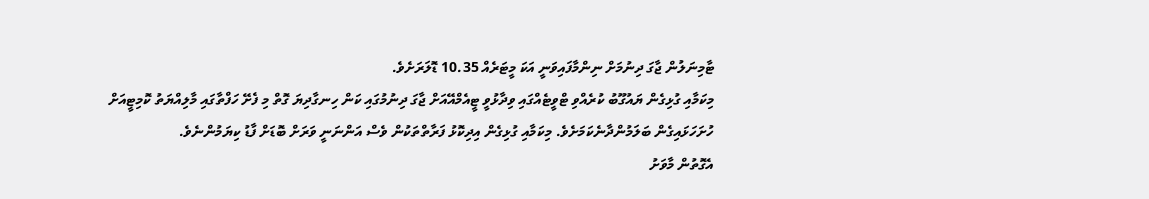ޓާމިނަލުން ޖާގަ ދިނުމަށް ނިންމާފައިވަނީ އަކަ މީޓަރެއް 10.35 ޑޮލަރަށެވެ.
މިކަމާއި ގުޅިގެން ޔައުގޫބު ކުރެއްވި ޓްވީޓެއްގައި ވިދާޅުވީ ޓީއެމްއޭއަށް ޖާގަ ދިނުމުގައި ކަން ހިނގާދިޔަ ގޮތް މި ފެށޭ ހަފްތާގައި މާލިއްޔަތު ކޮމިޓީއަށް ހުށަހަޅައިގެން ބަލަމުންދާނެކަމަށެވެ. މިކަމާއި ގުޅިގެން އިދިކޮޅު ފަރާތްތަކުން ވެސް އަންނަނީ ވަރަށް ބޮޑަށް ފާޑު ކިޔަމުންނެވެ.
އެގޮތުން މާވަށު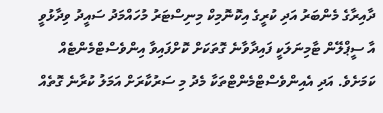ދާއިރާގެ މެންބަރު އަދި ކުރީގެ އިކޮނޮމިކް މިނިސްޓަރު މުހައްމަދު ސައީދު ވިދާޅުވީ އާ ސީޕްލޭން ޓާމިނަލަކީ ފައިދާވާނެ ގޮތަކަށް ކޮށްފައިވާ އިންވެސްޓްމެންޓެއް ކަމަށެވެ. އަދި އެއިންވެސްޓްމެންޓްތަކާ މެދު މި ސަރުކާރަށް އަމަލު ކުރާނެ ގޮތެއް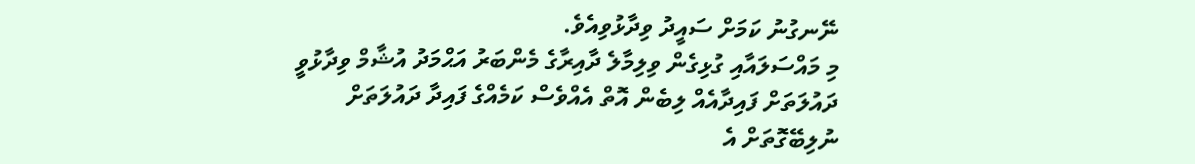ނޭނގުނު ކަމަށް ސައީދު ވިދާޅުވިއެވެ.
މި މައްސަލައާއި ގުޅިގެން ވިލިމާލެ ދާއިރާގެ މެންބަރު އަޙްމަދު އުޝާމް ވިދާޅުވީ ދައުލަތަށް ފައިދާއެއް ލިބެން އޮތް އެއްވެސް ކަމެއްގެ ފައިދާ ދައުލަތަށް ނުލިބޭގޮތަށް އެ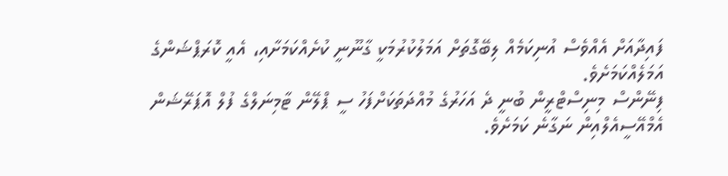ފައިދާއަށް އެއްވެސް އުނިކަމެއް ލިބޭގޮތަށް އަމަލުކުރުމަކީ ގާނޫނީ ކުށެއްކަމަށާއި، އެއީ ކޮރަޕްޝަންގެ އަމަލެއްކަމަށެވެ.
ފިނޭންސް މިނިސްޓްރީން ބުނީ ދެ އަހަރުގެ މުއްދަތަކަށްފަހު ސީ ޕްލޭން ޓާމިނަލްގެ ފުލް އޮޕަރޭޝަން އެމްއޭސީއެލްއިން ނަގާނެ ކަމަށެވެ.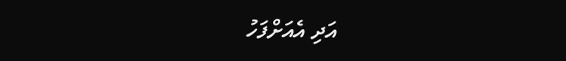އަދި އެއަށްފަހު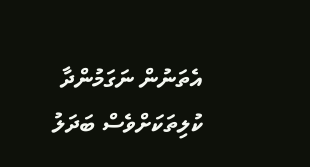އެތަނުން ނަގަމުންދާ ކުލިތަކަށްވެސް ބަދަލު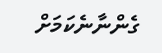ގެންނާނެކަމަށް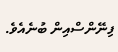ފިނޭންސްއިން ބުނެއެވެ.